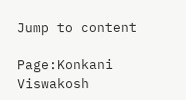Jump to content

Page:Konkani Viswakosh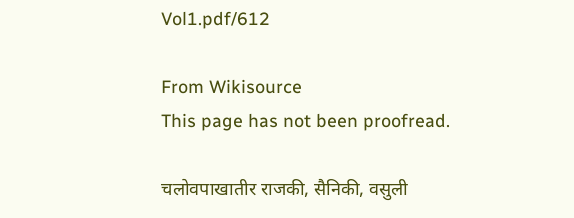Vol1.pdf/612

From Wikisource
This page has not been proofread.

चलोवपाखातीर राजकी, सैनिकी, वसुली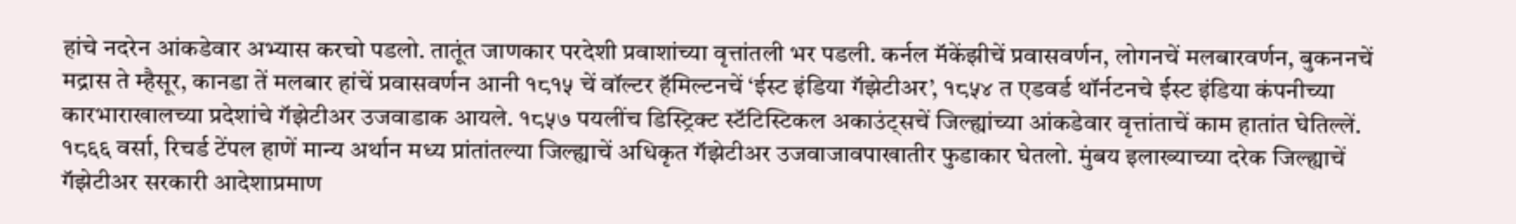हांचे नदरेन आंकडेवार अभ्यास करचो पडलो. तातूंत जाणकार परदेशी प्रवाशांच्या वृत्तांतली भर पडली. कर्नल मॅकेंझीचें प्रवासवर्णन, लोगनचें मलबारवर्णन, बुकननचें मद्रास ते म्हैसूर, कानडा तें मलबार हांचें प्रवासवर्णन आनी १८१५ चें वॉल्टर हॅमिल्टनचें ‘ईस्ट इंडिया गॅझेटीअर’, १८५४ त एडवर्ड थॉर्नटनचे ईस्ट इंडिया कंपनीच्या कारभाराखालच्या प्रदेशांचे गॅझेटीअर उजवाडाक आयले. १८५७ पयलींच डिस्ट्रिक्ट स्टॅटिस्टिकल अकाउंट्सचें जिल्ह्यांच्या आंकडेवार वृत्तांताचें काम हातांत घेतिल्लें. १८६६ वर्सा, रिचर्ड टेंपल हाणें मान्य अर्थान मध्य प्रांतांतल्या जिल्ह्याचें अधिकृत गॅझेटीअर उजवाजावपाखातीर फुडाकार घेतलो. मुंबय इलाख्याच्या दरेक जिल्ह्याचें गॅझेटीअर सरकारी आदेशाप्रमाण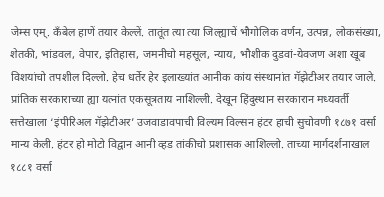जेम्स एम्. कँबेल हाणें तयार केल्लें. तातूंत त्या त्या जिल्ह्याचें भौगोलिक वर्णन, उत्पन्न, लोकसंख्या, शेतकी, भांडवल, वेपार, इतिहास, जमनीचो महसूल, न्याय, भौशीक दुडवां-येवजण अशा खूब विशयांचो तपशील दिल्लो. हेच धर्तेर हेर इलाख्यांत आनीक कांय संस्थानांत गॅझेटीअर तयार जाले. प्रांतिक सरकाराच्या ह्या यत्नांत एकसूत्रताय नाशिल्ली. देखून हिंदुस्थान सरकारान मध्यवर्ती सत्तेखाला ‘इंपीरिअल गॅझेटीअर’ उजवाडावपाची विल्यम विल्सन हंटर हाची सुचोवणी १८७१ वर्सा मान्य केली. हंटर हो मोटो विद्वान आनी व्हड तांकीचो प्रशासक आशिल्लो. ताच्या मार्गदर्शनाखाल १८८१ वर्सा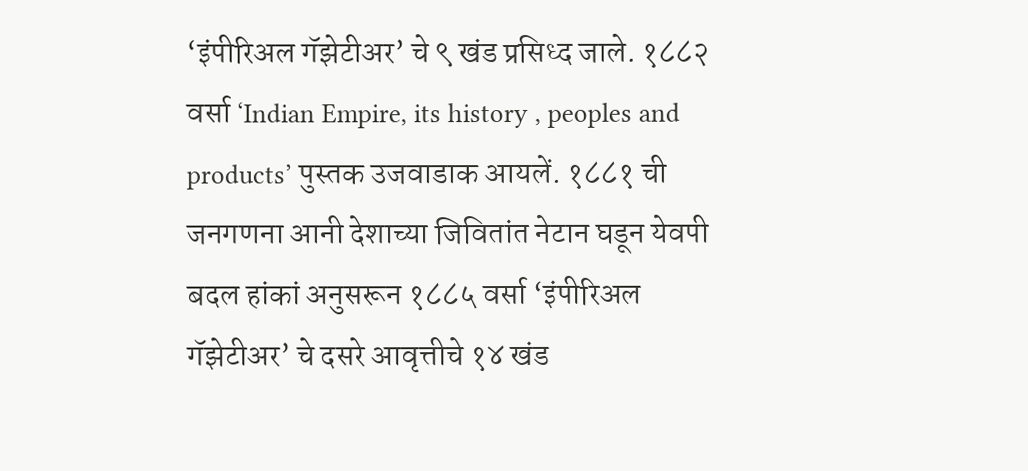‘इंपीरिअल गॅझेटीअर’ चे ९ खंड प्रसिध्द जाले. १८८२ वर्सा ‘Indian Empire, its history , peoples and products’ पुस्तक उजवाडाक आयलें. १८८१ ची जनगणना आनी देशाच्या जिवितांत नेटान घडून येवपी बदल हांकां अनुसरून १८८५ वर्सा ‘इंपीरिअल गॅझेटीअर’ चे दसरे आवृत्तीचे १४ खंड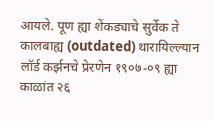आयले. पूण ह्या शेंकड्याचे सुर्वेक ते कालबाह्य (outdated) थारायिल्ल्यान लॉर्ड कर्झनचे प्रेरणेन १९०७-०९ ह्या काळांत २६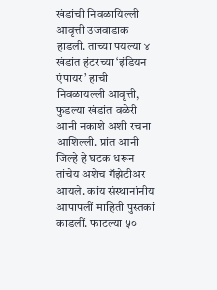खंडांची निवळायिल्ली आवृत्ती उजवाडाक हाडली. ताच्या पयल्या ४ खंडांत हंटरच्या ‘इंडियन एंपायर’ हाची निवळायल्ली आवृत्ती, फुडल्या खंडांत वळेरी आनी नकाशे अशी रचना आशिल्ली. प्रांत आनी जिल्हे हे घटक धरून तांचेय अशेच गॅझेटीअर आयले. कांय संस्थानांनीय आपापलीं माहिती पुस्तकां काडलीं. फाटल्या ५०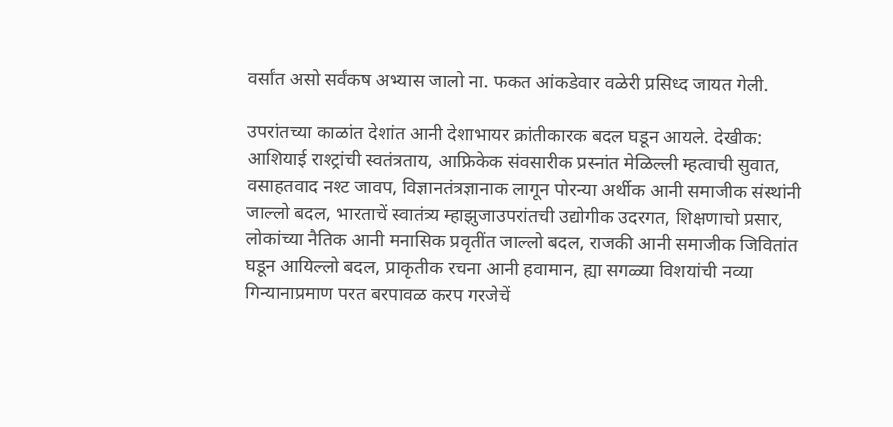वर्सांत असो सर्वंकष अभ्यास जालो ना. फकत आंकडेवार वळेरी प्रसिध्द जायत गेली.

उपरांतच्या काळांत देशांत आनी देशाभायर क्रांतीकारक बदल घडून आयले. देखीक: आशियाई राश्ट्रांची स्वतंत्रताय, आफ्रिकेक संवसारीक प्रस्नांत मेळिल्ली म्हत्वाची सुवात, वसाहतवाद नश्ट जावप, विज्ञानतंत्रज्ञानाक लागून पोरन्या अर्थीक आनी समाजीक संस्थांनी जाल्लो बदल, भारताचें स्वातंत्र्य म्हाझुजाउपरांतची उद्योगीक उदरगत, शिक्षणाचो प्रसार, लोकांच्या नैतिक आनी मनासिक प्रवृतींत जाल्लो बदल, राजकी आनी समाजीक जिवितांत घडून आयिल्लो बदल, प्राकृतीक रचना आनी हवामान, ह्या सगळ्या विशयांची नव्या गिन्यानाप्रमाण परत बरपावळ करप गरजेचें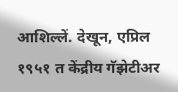आशिल्लें. देखून, एप्रिल १९५१ त केंद्रीय गॅझेटीअर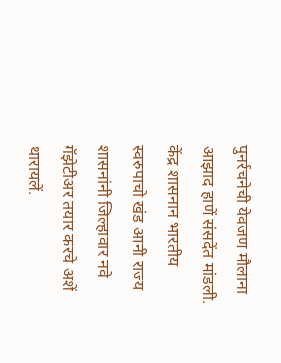पुनर्रचनेची येवजण मौलाना आझाद हाणें संसदेंत मांडली. केंद्र शासनान भारतीय स्वरुपाचो खंड आनी राज्य शासनांनी जिल्हावार नवे गॅझेटीअर तयार करचे अशें थारायलें.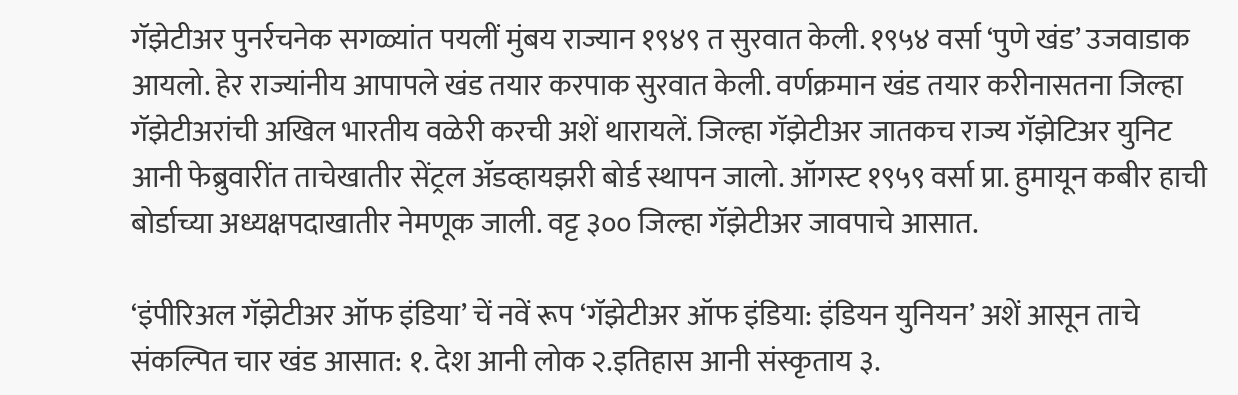गॅझेटीअर पुनर्रचनेक सगळ्यांत पयलीं मुंबय राज्यान १९४९ त सुरवात केली. १९५४ वर्सा ‘पुणे खंड’ उजवाडाक आयलो. हेर राज्यांनीय आपापले खंड तयार करपाक सुरवात केली. वर्णक्रमान खंड तयार करीनासतना जिल्हा गॅझेटीअरांची अखिल भारतीय वळेरी करची अशें थारायलें. जिल्हा गॅझेटीअर जातकच राज्य गॅझेटिअर युनिट आनी फेब्रुवारींत ताचेखातीर सेंट्रल ॲडव्हायझरी बोर्ड स्थापन जालो. ऑगस्ट १९५९ वर्सा प्रा. हुमायून कबीर हाची बोर्डाच्या अध्यक्षपदाखातीर नेमणूक जाली. वट्ट ३०० जिल्हा गॅझेटीअर जावपाचे आसात.

‘इंपीरिअल गॅझेटीअर ऑफ इंडिया’ चें नवें रूप ‘गॅझेटीअर ऑफ इंडिया: इंडियन युनियन’ अशें आसून ताचे संकल्पित चार खंड आसात: १. देश आनी लोक २.इतिहास आनी संस्कृताय ३.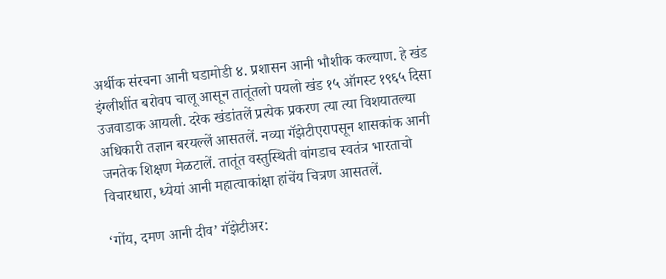अर्थीक संरचना आनी घडामोडी ४. प्रशासन आनी भौशीक कल्याण. हे खंड इंग्लीशींत बरोवप चालू आसून तातूंतलो पयलो खंड १५ ऑगस्ट १९६५ दिसा उजवाडाक आयली. दरेक खंडांतलें प्रत्येक प्रकरण त्या त्या विशयातल्या अधिकारी तज्ञान बरयल्लें आसतलें. नव्या गॅझेटीएरापसून शासकांक आनी जनतेक शिक्षण मेळटालें. तातूंत वस्तुस्थिती वांगडाच स्वतंत्र भारताचो विचारधारा, ध्येयां आनी महात्वाकांक्षा हांचेंय चित्रण आसतलें.

‘गोंय, दमण आनी दीव’ गॅझेटीअर: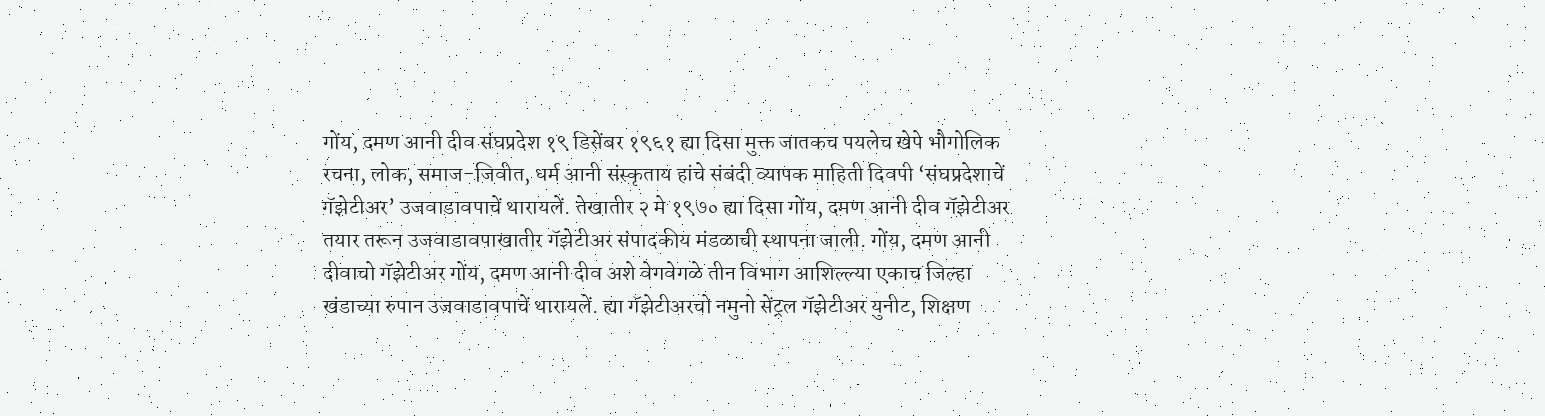गोंय, दमण आनी दीव संघप्रदेश १९ डिसेंबर १९६१ ह्या दिसा मुक्त जातकच पयलेच खेपे भौगोलिक रचना, लोक, समाज-जिवीत, धर्म आनी संस्कृताय हांचे संबंदी व्यापक माहिती दिवपी ‘संघप्रदेशाचें गॅझेटीअर’ उजवाडावपाचें थारायलें. तेखातीर २ मे १९७० ह्या दिसा गोंय, दमण आनी दीव गॅझेटीअर तयार तरून उजवाडावपाखातीर गॅझेटीअर संपादकीय मंडळाची स्थापना जाली. गोंय, दमण आनी दीवाचो गॅझेटीअर गोंय, दमण आनी दीव अशे वेगवेगळे तीन विभाग आशिल्ल्या एकाच जिल्हा खंडाच्या रुपान उजवाडावपाचें थारायलें. ह्या गॅझेटीअरचो नमुनो सेंट्रल गॅझेटीअर युनीट, शिक्षण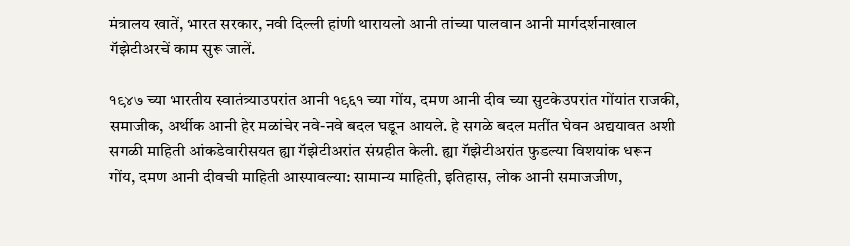मंत्रालय खातें, भारत सरकार, नवी दिल्ली हांणी थारायलो आनी तांच्या पालवान आनी मार्गदर्शनाखाल गॅझेटीअरचें काम सुरू जालें.

१९४७ च्या भारतीय स्वातंत्र्याउपरांत आनी १९६१ च्या गोंय, दमण आनी दीव च्या सुटकेउपरांत गोंयांत राजकी, समाजीक, अर्थीक आनी हेर मळांचेर नवे-नवे बदल घडून आयले. हे सगळे बदल मतींत घेवन अद्ययावत अशी सगळी माहिती आंकडेवारीसयत ह्या गॅझेटीअरांत संग्रहीत केली. ह्या गॅझेटीअरांत फुडल्या विशयांक धरून गोंय, दमण आनी दीवची माहिती आस्पावल्या: सामान्य माहिती, इतिहास, लोक आनी समाजजीण,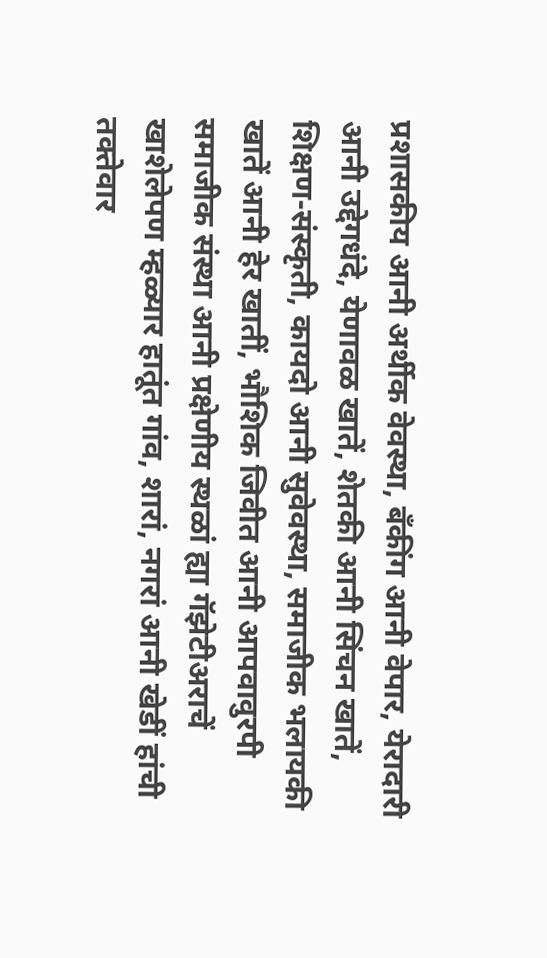प्रशासकीय आनी अर्थीक वेवस्था, बँकींग आनी वेपार, येरादारी आनी उद्देगधंदे, येणावळ खातें, शेतकी आनी सिंचन खातें, शिक्षण-संस्कृती, कायदो आनी सुवेवस्था, समाजीक भलायकी खातें आनी हेर खातीं, भौशिक जिवीत आनी आपवावुरपी समाजीक संस्था आनी प्रक्षेणीय स्थळां ह्या गॅझेटीअराचें खाशेलेपण म्हळ्यार हातूंत गांव, शारां, नगरां आनी खेडीं हांची तक्तेवार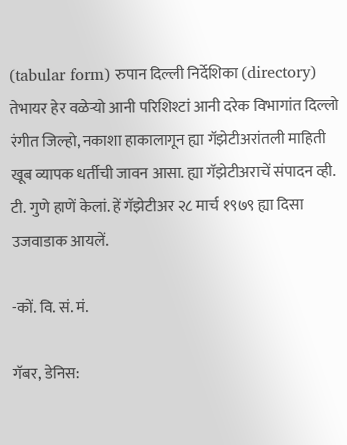(tabular form) रुपान दिल्ली निर्देशिका (directory) तेभायर हेर वळेऱ्यो आनी परिशिश्टां आनी दरेक विभागांत दिल्लो रंगीत जिल्हो, नकाशा हाकालागून ह्या गॅझेटीअरांतली माहिती खूब व्यापक धर्तीची जावन आसा. ह्या गॅझेटीअराचें संपादन व्ही. टी. गुणे हाणें केलां. हें गॅझेटीअर २८ मार्च १९७९ ह्या दिसा उजवाडाक आयलें.

-कों. वि. सं. मं.

गॅबर, डेनिस: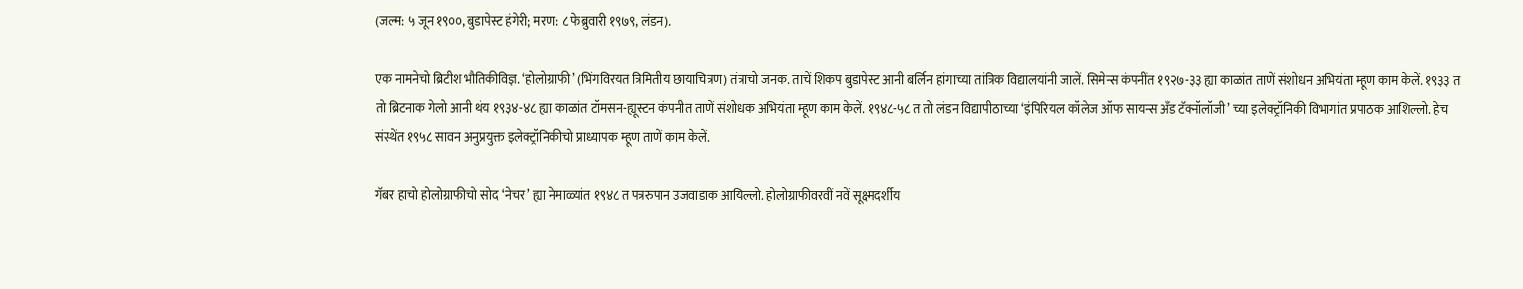(जल्म: ५ जून १९००, बुडापेस्ट हंगेरी; मरण: ८ फेब्रुवारी १९७९, लंडन).

एक नामनेचो ब्रिटीश भौतिकीविज्ञ. ‘होलोग्राफी’ (भिंगविरयत त्रिमितीय छायाचित्रण) तंत्राचो जनक. ताचें शिकप बुडापेस्ट आनी बर्लिन हांगाच्या तांत्रिक विद्यालयांनी जालें. सिमेन्स कंपनींत १९२७-३३ ह्या काळांत ताणें संशोधन अभियंता म्हूण काम केलें. १९३३ त तो ब्रिटनाक गेलो आनी थंय १९३४-४८ ह्या काळांत टॉमसन-ह्यूस्टन कंपनीत ताणें संशोधक अभियंता म्हूण काम केलें. १९४८-५८ त तो लंडन विद्यापीठाच्या ‘इंपिरियल कॉलेज ऑफ सायन्स अँड टॅक्नॉलॉजी’ च्या इलेक्ट्रॉनिकी विभागांत प्रपाठक आशिल्लो. हेच संस्थेंत १९५८ सावन अनुप्रयुक्त इलेक्ट्रॉनिकीचो प्राध्यापक म्हूण ताणें काम केलें.

गॅबर हाचो होलोग्राफीचो सोद ‘नेचर’ ह्या नेमाळ्यांत १९४८ त पत्ररुपान उजवाडाक आयिल्लो. होलोग्राफीवरवीं नवें सूक्ष्मदर्शीय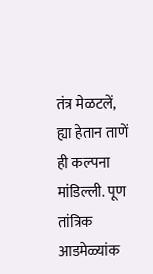तंत्र मेळटलें, ह्या हेतान ताणें ही कल्पना मांडिल्ली. पूण तांत्रिक आडमेळ्यांक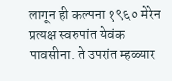लागून ही कल्पना १९६० मेरेन प्रत्यक्ष स्वरुपांत येवंक पावसीना. ते उपरांत म्हळ्यार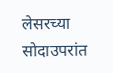लेसरच्या सोदाउपरांत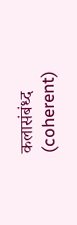कलासंबंध्द (coherent)